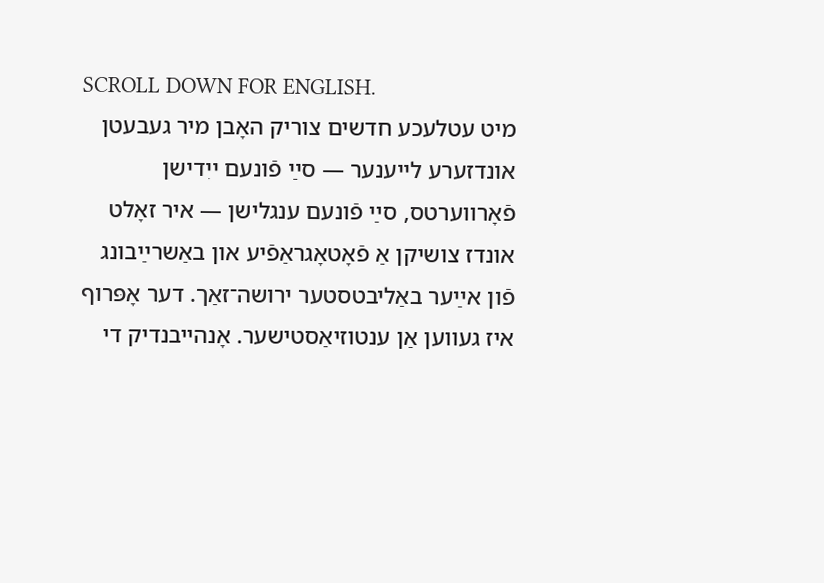SCROLL DOWN FOR ENGLISH.
מיט עטלעכע חדשים צוריק האָבן מיר געבעטן אונדזערע לייענער — סײַ פֿונעם ייִדישן פֿאָרווערטס, סײַ פֿונעם ענגלישן — איר זאָלט אונדז צושיקן אַ פֿאָטאָגראַפֿיע און באַשרײַבונג פֿון אײַער באַליבטסטער ירושה־זאַך. דער אָפּרוף איז געווען אַן ענטוזיאַסטישער. אָנהייבנדיק די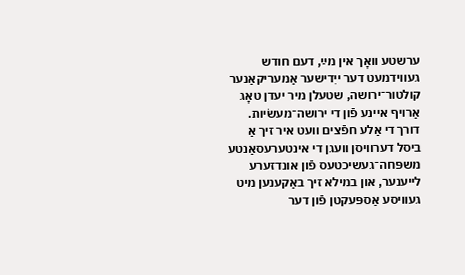ערשטע וואָך אין מײַ, דעם חודש געווידמעט דער ייִדישער אַמעריקאַנער קולטור־ירושה, שטעלן מיר יעדן טאָג אַרויף איינע פֿון די ירושה־מעשׂיות.
דורך די אַלע חפֿצים וועט איר זיך אַ ביסל דערוויסן וועגן די אינטערעסאַנטע משפּחה־געשיכטעס פֿון אונדזערע לייענער, און במילא זיך באַקענען מיט געוויסע אַספּעקטן פֿון דער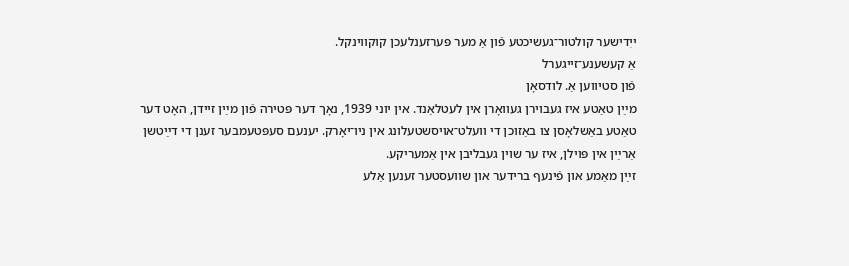ייִדישער קולטור־געשיכטע פֿון אַ מער פּערזענלעכן קוקווינקל.
אַ קעשענע־זייגערל
פֿון סטיווען אַ. לודסאָן
מײַן טאַטע איז געבוירן געוואָרן אין לעטלאַנד. אין יוני 1939, נאָך דער פּטירה פֿון מײַן זיידן, האָט דער טאַטע באַשלאָסן צו באַזוכן די וועלט־אויסשטעלונג אין ניו־יאָרק. יענעם סעפּטעמבער זענן די דײַטשן אַרײַן אין פּוילן, איז ער שוין געבליבן אין אַמעריקע.
זײַן מאַמע און פֿינעף ברידער און שוועסטער זענען אַלע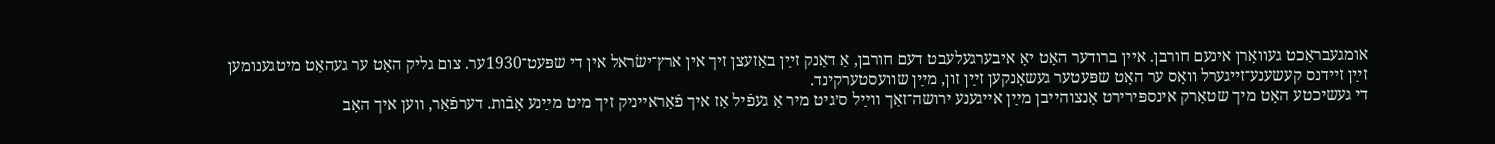אומגעבראַכט געוואָרן אינעם חורבן. איין ברודער האָט יאָ איבערגעלעבט דעם חורבן, אַ דאַנק זײַן באַזעצן זיך אין ארץ־ישׂראל אין די שפּעט־1930ער. צום גליק האָט ער געהאַט מיטגענומען זײַן זיידנס קעשענע־זייגערל וואָס ער האָט שפּעטער געשאָנקען זײַן זון, מײַן שוועסטערקינד.
די געשיכטע האָט מיך שטאַרק אינספּירירט אָנצוהייבן מײַן אייגענע ירושה־זאַך ווײַל ס׳גיט מיר אַ געפֿיל אַז איך פֿאַראייניק זיך מיט מײַנע אָבֿות. דערפֿאַר, ווען איך האָב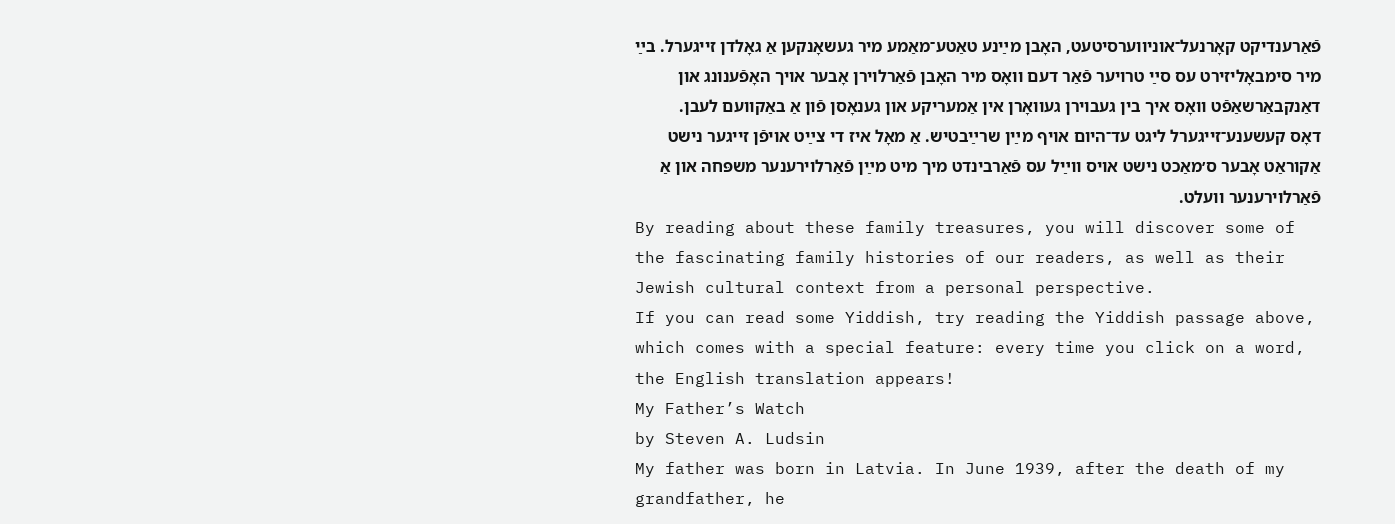פֿאַרענדיקט קאָרנעל־אוניווערסיטעט, האָבן מײַנע טאַטע־מאַמע מיר געשאָנקען אַ גאָלדן זייגערל. בײַ מיר סימבאָליזירט עס סײַ טרויער פֿאַר דעם וואָס מיר האָבן פֿאַרלוירן אָבער אויך האָפֿענונג און דאַנקבאַרשאַפֿט וואָס איך בין געבוירן געוואָרן אין אַמעריקע און גענאָסן פֿון אַ באַקוועם לעבן.
דאָס קעשענע־זייגערל ליגט עד־היום אויף מײַן שרײַבטיש. אַ מאָל איז די צײַט אויפֿן זייגער נישט אַקוראַט אָבער ס׳מאַכט נישט אויס ווײַל עס פֿאַרבינדט מיך מיט מײַן פֿאַרלוירענער משפּחה און אַ פֿאַרלוירענער וועלט.
By reading about these family treasures, you will discover some of the fascinating family histories of our readers, as well as their Jewish cultural context from a personal perspective.
If you can read some Yiddish, try reading the Yiddish passage above, which comes with a special feature: every time you click on a word, the English translation appears!
My Father’s Watch
by Steven A. Ludsin
My father was born in Latvia. In June 1939, after the death of my grandfather, he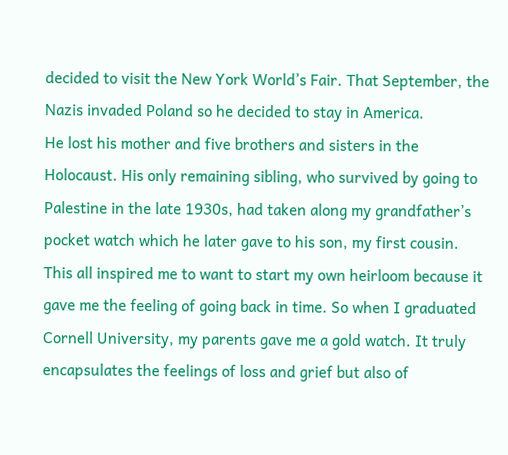decided to visit the New York World’s Fair. That September, the Nazis invaded Poland so he decided to stay in America.
He lost his mother and five brothers and sisters in the Holocaust. His only remaining sibling, who survived by going to Palestine in the late 1930s, had taken along my grandfather’s pocket watch which he later gave to his son, my first cousin.
This all inspired me to want to start my own heirloom because it gave me the feeling of going back in time. So when I graduated Cornell University, my parents gave me a gold watch. It truly encapsulates the feelings of loss and grief but also of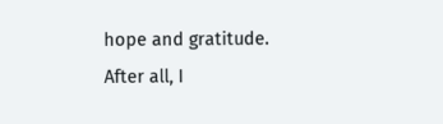hope and gratitude. After all, I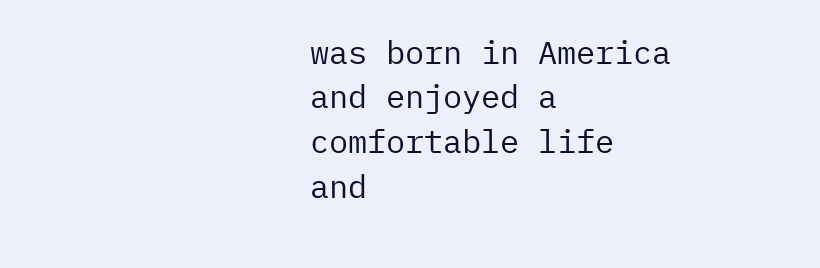was born in America and enjoyed a comfortable life and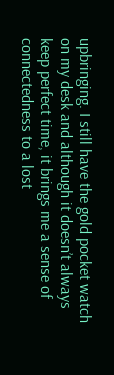upbringing. I still have the gold pocket watch on my desk and although it doesn’t always keep perfect time, it brings me a sense of connectedness to a lost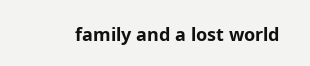family and a lost world